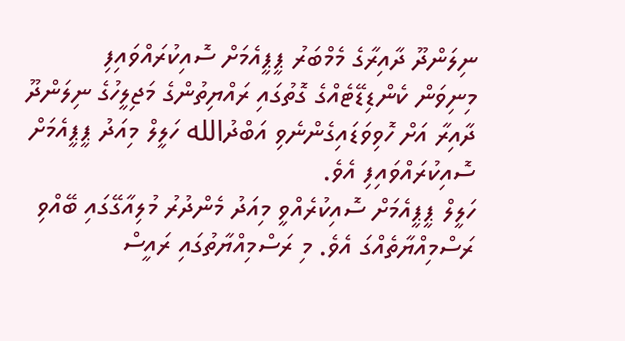ނިލަންދޫ ދާއިރާގެ މެމްބަރު ޕީޕީއެމަށް ސޮއިކުރައްވައިފި
މިނިވަން ކެންޑިޑޭޓެއްގެ ގޮތުގައި ރައްޔިތުންގެ މަޖިލީހުގެ ނިލަންދޫ
ދާއިރާ އަށް ހޮވިވަޑައިގެންނެވި އަބްދުالله ހަލީލް މިއަދު ޕީޕީއެމަށް
ސޮއިކުރައްވައިފި އެވެ.
ހަލީލް ޕީޕީއެމަށް ސޮއިކުރެއްވީ މިއަދު މެންދުރު މުލިއާގޭގައި ބޭއްވި
ރަސްމިއްޔާތެއްގަ އެވެ. މި ރަސްމިއްޔާތުގައި ރައީސް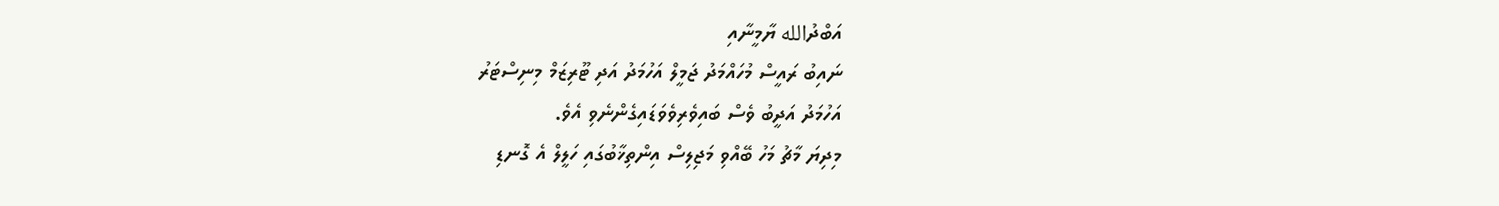އަބްދުالله ޔާމީނާއި
ނައިބު ރައީސް މުހައްމަދު ޖަމީލް އަހުމަދު އަދި ޓޫރިޒަމް މިނިސްޓަރު
އަހުމަދު އަދީބު ވެސް ބައިވެރިވެވަޑައިގެންނެވި އެވެ.
މިދިޔަ މާޗު މަހު ބޭއްވި މަޖިލިސް އިންތިޚާބުގައި ހަލީލް އެ ގޮނޑި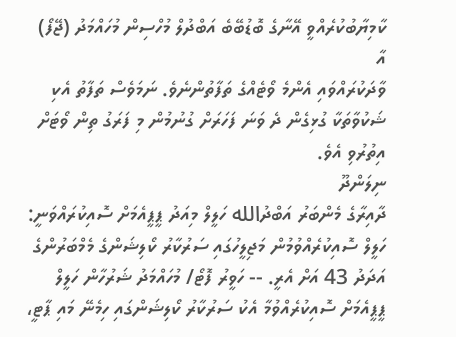ކާމިޔާބުކުރެއްވީ އޭނާގެ ބޮޑުބޭބެ އަބްދުލް މުހްސިން މުހައްމަދު (ޖޭފޯ) އާ
ވާދަކުރައްވައި އެންމެ ވޯޓެއްގެ ތަފާތުންނެވެ. ނަމަވެސް ތަފާތު އެކި
ޝަކުވާތަކާ ގުޅިގެން ދެ ވަނަ ފަހަރަށް ގުނުމުން މި ފަރަގު ތިން ވޯޓަށް
އިތުރުވި އެވެ.
ނިލަންދޫ
ދާއިރާގެ މެންބަރު އަބްދުالله ހަލީލް މިއަދު ޕީޕީއެމަށް ސޮއިކުރައްވަނީ:
ހަލީލް ސޮއިކުރެއްވުމުން މަޖިލީހުގައި ސަރުކާރު ކޯލިޝަންގެ މެމްބަރުންގެ
އަދަދު 43 އަށް އެރީ. -- ހަވީރު ފޮޓޯ/ މުހައްމަދު ޝަރުހާން ހަލީލް
ޕީޕީއެމަށް ސޮއިކުރެއްވުމާ އެކު ސަރުކާރު ކޯލިޝަންގައި ހިމެނޭ މައި ޕާޓީ،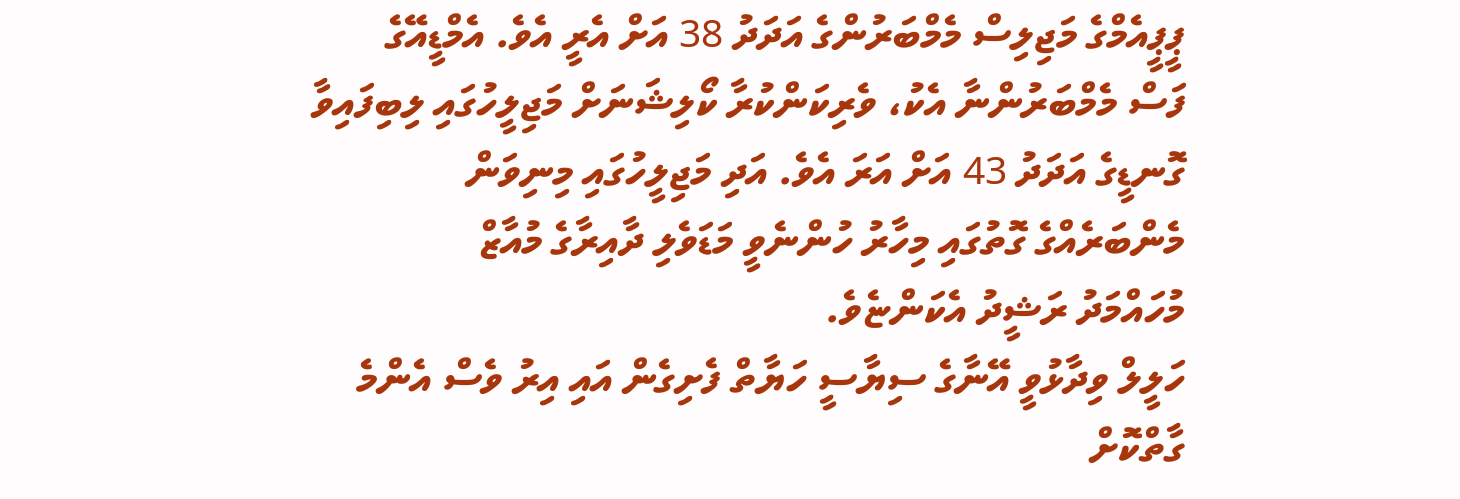ޕީޕީއެމްގެ މަޖިލިސް މެމްބަރުންގެ އަދަދު 38 އަށް އެރީ އެވެ. އެމްޑީއޭގެ
ފަސް މެމްބަރުންނާ އެކު، ވެރިކަންކުރާ ކޯލިޝަނަށް މަޖިލީހުގައި ލިބިފައިވާ
ގޮނޑީގެ އަދަދު 43 އަށް އަރަ އެވެ. އަދި މަޖިލީހުގައި މިނިވަން
މެންބަރެއްގެ ގޮތުގައި މިހާރު ހުންނެވީ މަޑަވެލި ދާއިރާގެ މުއާޒް
މުހައްމަދު ރަޝީދު އެކަންޏެވެ.
ހަލީލް ވިދާޅުވީ އޭނާގެ ސިޔާސީ ހަޔާތް ފެށިގެން އައި އިރު ވެސް އެންމެ
ގާތްކޮށް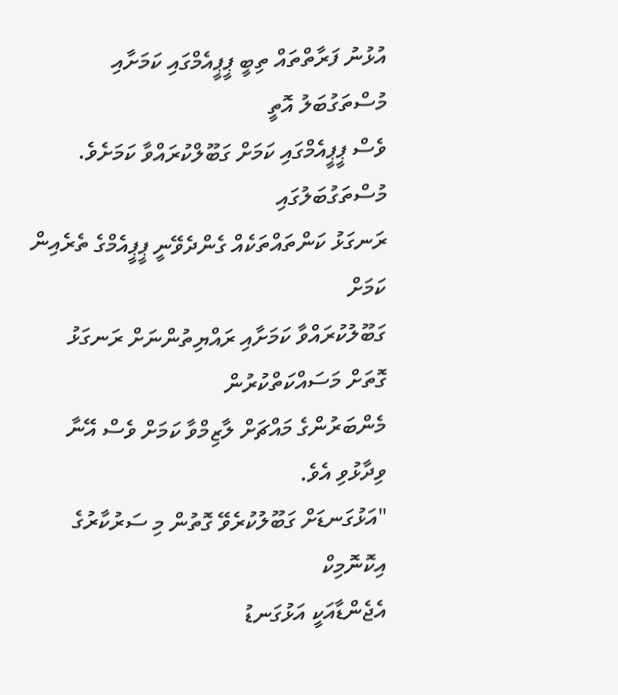އުޅުނު ފަރާތްތައް ތިބީ ޕީޕީއެމްގައި ކަމަށާއި މުސްތަގުބަލު އޮތީ
ވެސް ޕީޕީއެމްގައި ކަމަށް ގަބޫލްކުރައްވާ ކަމަށެވެ. މުސްތަގުބަލުގައި
ރަނގަޅު ކަންތައްތަކެއް ގެންދެވޭނީ ޕީޕީއެމްގެ ތެރެއިން ކަމަށް
ގަބޫލުކުރައްވާ ކަމަށާއި ރައްޔިތުންނަށް ރަނގަޅު ގޮތަށް މަސައްކަތްކުރުން
މެންބަރުންގެ މައްޗަށް ލާޒިމްވާ ކަމަށް ވެސް އޭނާ ވިދާޅުވި އެވެ.
"އަޅުގަނޑަށް ގަބޫލުކުރެވޭ ގޮތުން މި ސަރުކާރުގެ އިކޮނޮމިކް
އެޖެންޑާއަކީ އަޅުގަނޑު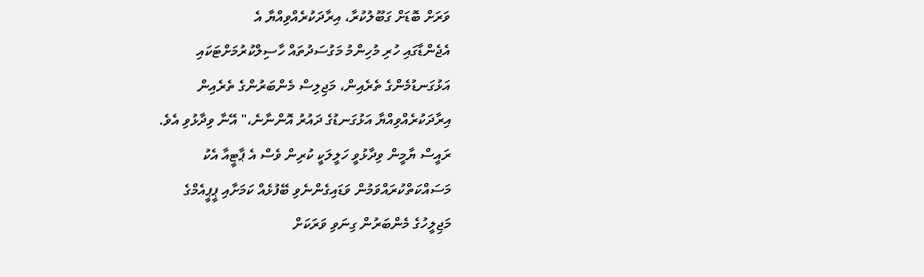ވަރަށް ބޮޑަށް ގަބޫލުކުރާ، އިރާދަކުރެއްވިއްޔާ އެ
އެޖެންޑާގައި ހުރި މުހިންމު މަގުސަދުތައް ހާސިލްކުރުމަށްޓަކައި
އަޅުގަނޑުމެންގެ ތެރެއިން، މަޖިލިސް މެންބަރުންގެ ތެރެއިން
އިރާދަކުރެއްވިއްޔާ އަޅުގަނޑުގެ ދައުރު އޮންނާނެ،" އޭނާ ވިދާޅުވި އެވެ.
ރައީސް ޔާމީން ވިދާޅުވީ ހަލީލަކީ ކުރިން ވެސް އެ ޕާޓީއާ އެކު
މަސައްކަތްކުރައްވަމުން ވަޑައިގެންނެވި ބޭފުޅެއް ކަމަށާއި ޕީޕީއެމްގެ
މަޖިލީހުގެ މެންބަރުން ގިނަވި ވަރަކަށް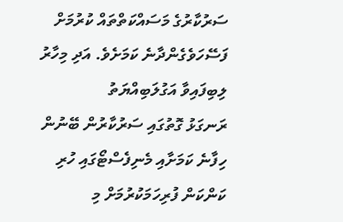ސަރުކާރުގެ މަސައްކަތްތައް ކުރުމަށް
ފަސޭހަވެގެންދާނެ ކަމަށެވެ. އަދި މިހާރު ލިބިފައިވާ އަގުލަބިއްޔަތު
ރަނގަޅު ގޮތުގައި ސަރުކާރުން ބޭނުން ހިފާނެ ކަމަށާއި މެނިފެސްޓޯގައި ހުރި
ކަންކަން ފުރިހަމަކުރުމަށް މި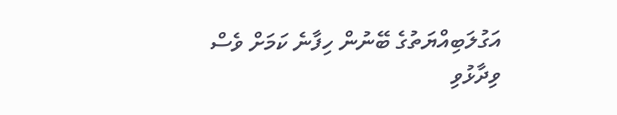އަގުލަބިއްޔަތުގެ ބޭނުން ހިފާނެ ކަމަށް ވެސް
ވިދާޅުވި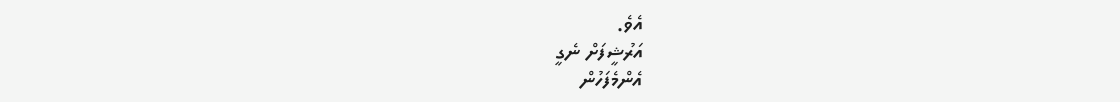އެވެ.
އަރުޝީފަށް ނެގީ
އެންމެފަހުން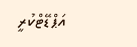އަޕްޑޭޓްކުރީ